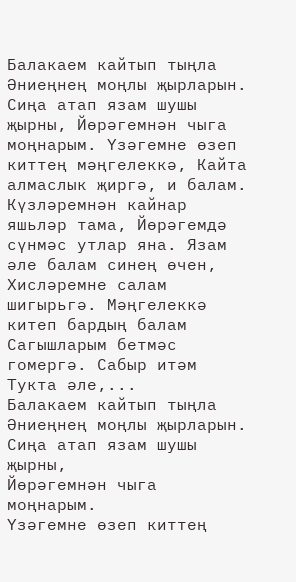Балакаем кайтып тыңла Әниеңнең моңлы җырларын. Сиңа атап язам шушы җырны, Йөрәгемнән чыга моңнарым. Үзәгемне өзеп киттең мәңгелеккә, Кайта алмаслык җиргә, и балам. Күзләремнән кайнар яшьләр тама, Йөрәгемдә сүнмәс утлар яна. Язам әле балам синең өчен, Хисләремне салам шигырьгә. Мәңгелеккә китеп бардың балам Сагышларым бетмәс гомергә. Сабыр итәм Тукта әле,...
Балакаем кайтып тыңла
Әниеңнең моңлы җырларын.
Сиңа атап язам шушы җырны,
Йөрәгемнән чыга моңнарым.
Үзәгемне өзеп киттең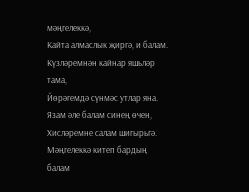мәңгелеккә,
Кайта алмаслык җиргә, и балам.
Күзләремнән кайнар яшьләр тама,
Йөрәгемдә сүнмәс утлар яна.
Язам әле балам синең өчен,
Хисләремне салам шигырьгә.
Мәңгелеккә китеп бардың балам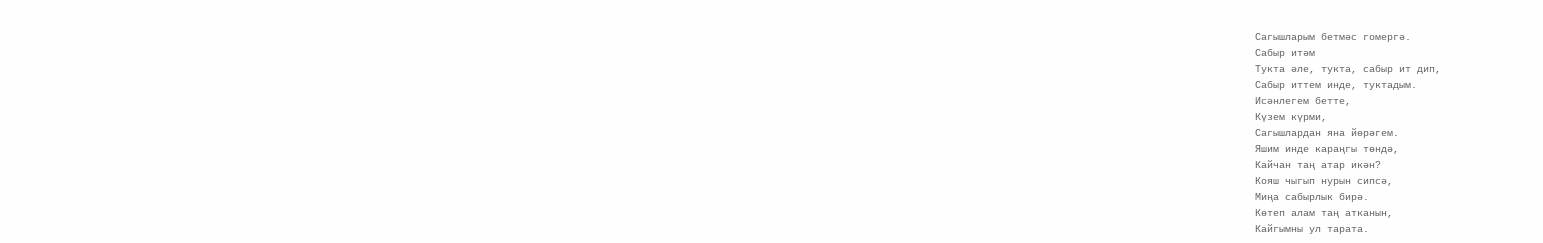Сагышларым бетмәс гомергә.
Сабыр итәм
Тукта әле, тукта, сабыр ит дип,
Сабыр иттем инде, туктадым.
Исәнлегем бетте,
Күзем күрми,
Сагышлардан яна йөрәгем.
Яшим инде караңгы төндә,
Кайчан таң атар икән?
Кояш чыгып нурын сипсә,
Миңа сабырлык бирә.
Көтеп алам таң атканын,
Кайгымны ул тарата.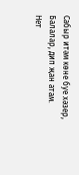Сабыр итәм көне буе хәзер,
Балалар, дип җан атам.
Нет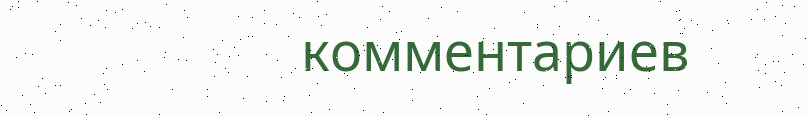комментариев